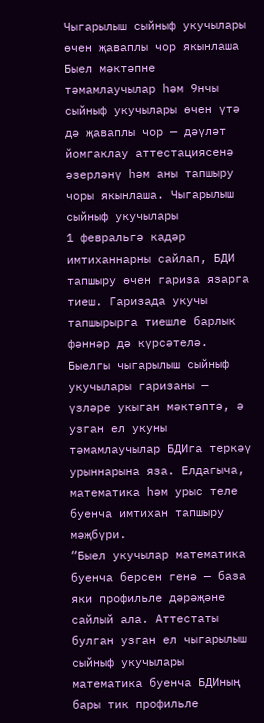Чыгарылыш сыйныф укучылары өчен җаваплы чор якынлаша
Быел мәктәпне тәмамлаучылар һәм 9нчы сыйныф укучылары өчен үтә дә җаваплы чор — дәүләт йомгаклау аттестациясенә әзерләнү һәм аны тапшыру чоры якынлаша. Чыгарылыш сыйныф укучылары
1 февральгә кадәр имтиханнарны сайлап, БДИ тапшыру өчен гариза язарга тиеш. Гаризада укучы тапшырырга тиешле барлык фәннәр дә күрсәтелә.
Быелгы чыгарылыш сыйныф укучылары гаризаны — үзләре укыган мәктәптә, ә узган ел укуны тәмамлаучылар БДИга теркәү урыннарына яза. Елдагыча, математика һәм урыс теле буенча имтихан тапшыру мәҗбүри.
“Быел укучылар математика буенча берсен генә — база яки профильле дәрәҗәне сайлый ала. Аттестаты булган узган ел чыгарылыш сыйныф укучылары математика буенча БДИның бары тик профильле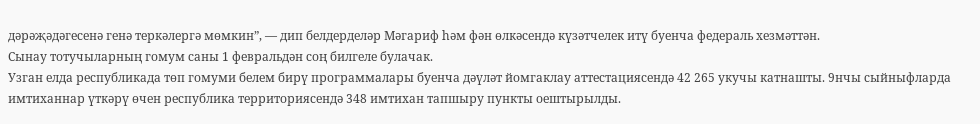дәрәҗәдәгесенә генә теркәлергә мөмкин”, — дип белдерделәр Мәгариф һәм фән өлкәсендә күзәтчелек итү буенча федераль хезмәттән.
Сынау тотучыларның гомум саны 1 февральдән соң билгеле булачак.
Узган елда республикада төп гомуми белем бирү программалары буенча дәүләт йомгаклау аттестациясендә 42 265 укучы катнашты. 9нчы сыйныфларда имтиханнар үткәрү өчен республика территориясендә 348 имтихан тапшыру пункты оештырылды.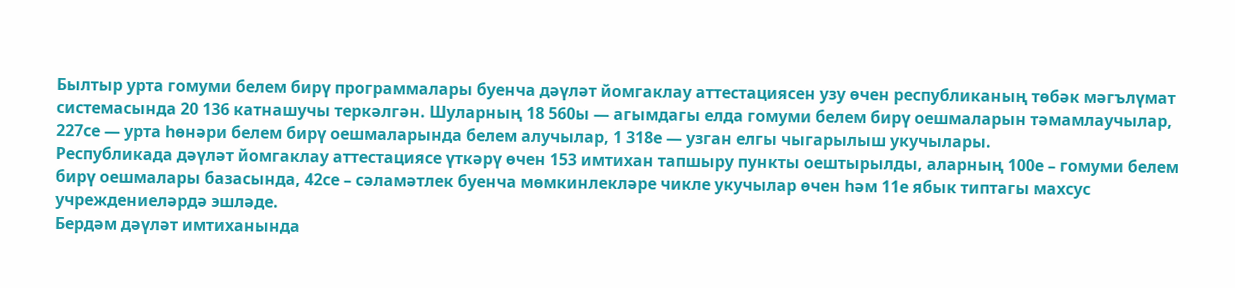Былтыр урта гомуми белем бирү программалары буенча дәүләт йомгаклау аттестациясен узу өчен республиканың төбәк мәгълүмат системасында 20 136 катнашучы теркәлгән. Шуларның 18 560ы — агымдагы елда гомуми белем бирү оешмаларын тәмамлаучылар, 227се — урта һөнәри белем бирү оешмаларында белем алучылар, 1 318е — узган елгы чыгарылыш укучылары.
Республикада дәүләт йомгаклау аттестациясе үткәрү өчен 153 имтихан тапшыру пункты оештырылды, аларның 100е – гомуми белем бирү оешмалары базасында, 42се – сәламәтлек буенча мөмкинлекләре чикле укучылар өчен һәм 11е ябык типтагы махсус учреждениеләрдә эшләде.
Бердәм дәүләт имтиханында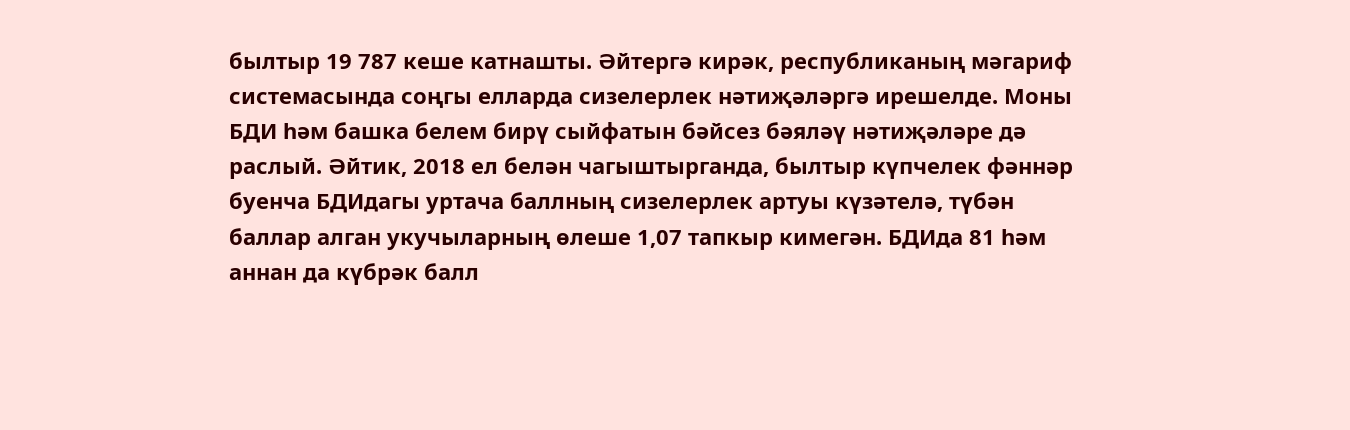былтыр 19 787 кеше катнашты. Әйтергә кирәк, республиканың мәгариф системасында соңгы елларда сизелерлек нәтиҗәләргә ирешелде. Моны БДИ һәм башка белем бирү сыйфатын бәйсез бәяләү нәтиҗәләре дә раслый. Әйтик, 2018 ел белән чагыштырганда, былтыр күпчелек фәннәр буенча БДИдагы уртача баллның сизелерлек артуы күзәтелә, түбән баллар алган укучыларның өлеше 1,07 тапкыр кимегән. БДИда 81 һәм аннан да күбрәк балл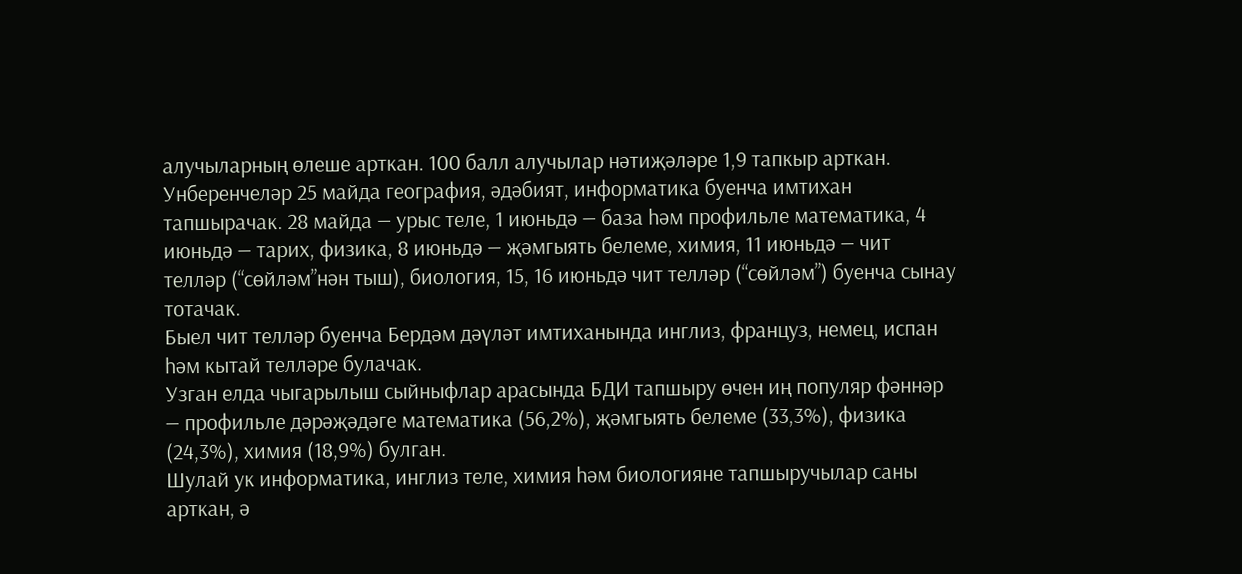алучыларның өлеше арткан. 100 балл алучылар нәтиҗәләре 1,9 тапкыр арткан.
Унберенчеләр 25 майда география, әдәбият, информатика буенча имтихан тапшырачак. 28 майда — урыс теле, 1 июньдә — база һәм профильле математика, 4 июньдә — тарих, физика, 8 июньдә — җәмгыять белеме, химия, 11 июньдә — чит телләр (“сөйләм”нән тыш), биология, 15, 16 июньдә чит телләр (“сөйләм”) буенча сынау тотачак.
Быел чит телләр буенча Бердәм дәүләт имтиханында инглиз, француз, немец, испан һәм кытай телләре булачак.
Узган елда чыгарылыш сыйныфлар арасында БДИ тапшыру өчен иң популяр фәннәр — профильле дәрәҗәдәге математика (56,2%), җәмгыять белеме (33,3%), физика (24,3%), химия (18,9%) булган.
Шулай ук информатика, инглиз теле, химия һәм биологияне тапшыручылар саны арткан, ә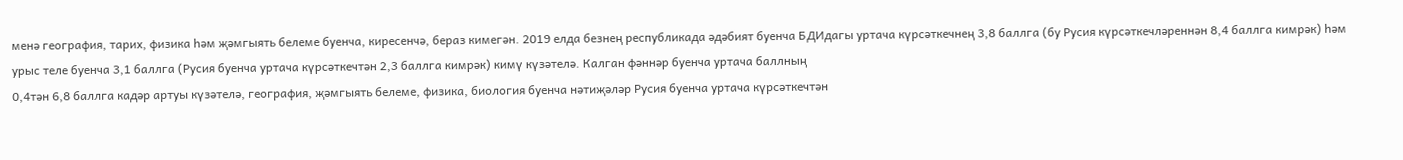менә география, тарих, физика һәм җәмгыять белеме буенча, киресенчә, бераз кимегән. 2019 елда безнең республикада әдәбият буенча БДИдагы уртача күрсәткечнең 3,8 баллга (бу Русия күрсәткечләреннән 8,4 баллга кимрәк) һәм урыс теле буенча 3,1 баллга (Русия буенча уртача күрсәткечтән 2,3 баллга кимрәк) кимү күзәтелә. Калган фәннәр буенча уртача баллның
0,4тән 6,8 баллга кадәр артуы күзәтелә, география, җәмгыять белеме, физика, биология буенча нәтиҗәләр Русия буенча уртача күрсәткечтән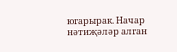югарырак. Начар нәтиҗәләр алган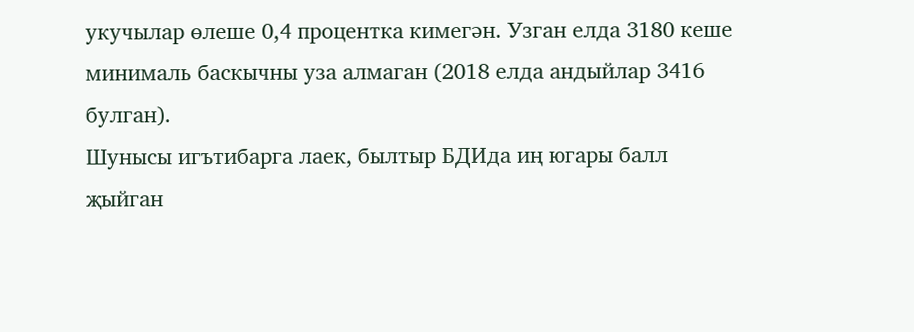укучылар өлеше 0,4 процентка кимегән. Узган елда 3180 кеше минималь баскычны уза алмаган (2018 елда андыйлар 3416 булган).
Шунысы игътибарга лаек, былтыр БДИда иң югары балл җыйган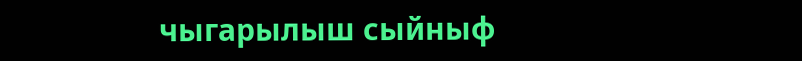чыгарылыш сыйныф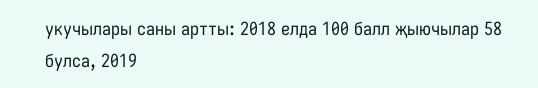укучылары саны артты: 2018 елда 100 балл җыючылар 58 булса, 2019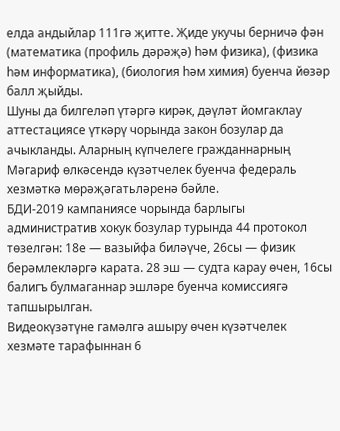елда андыйлар 111гә җитте. Җиде укучы берничә фән (математика (профиль дәрәҗә) һәм физика), (физика һәм информатика), (биология һәм химия) буенча йөзәр балл җыйды.
Шуны да билгеләп үтәргә кирәк, дәүләт йомгаклау аттестациясе үткәрү чорында закон бозулар да ачыкланды. Аларның күпчелеге гражданнарның Мәгариф өлкәсендә күзәтчелек буенча федераль хезмәткә мөрәҗәгатьләренә бәйле.
БДИ-2019 кампаниясе чорында барлыгы административ хокук бозулар турында 44 протокол төзелгән: 18е — вазыйфа биләүче, 26сы — физик берәмлекләргә карата. 28 эш — судта карау өчен, 16сы балигъ булмаганнар эшләре буенча комиссиягә тапшырылган.
Видеокүзәтүне гамәлгә ашыру өчен күзәтчелек хезмәте тарафыннан 6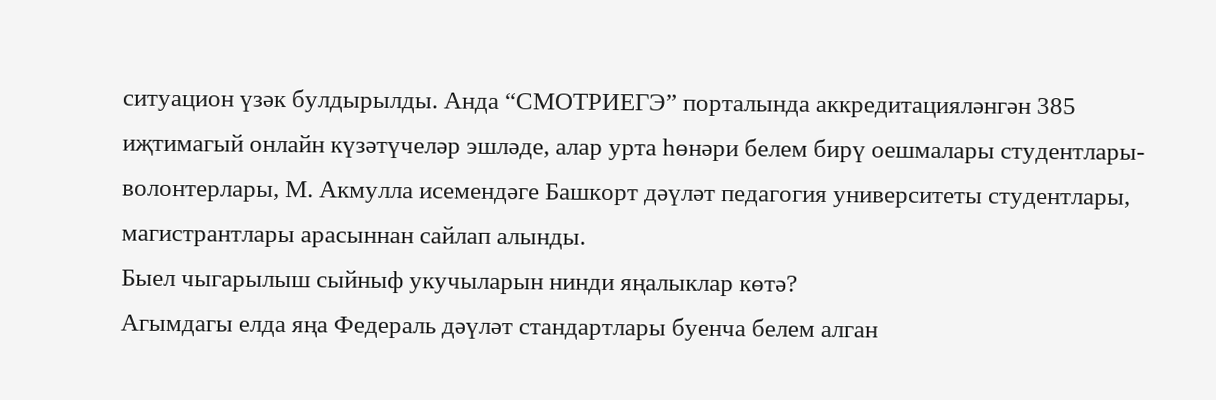ситуацион үзәк булдырылды. Анда “СМОТРИЕГЭ” порталында аккредитацияләнгән 385 иҗтимагый онлайн күзәтүчеләр эшләде, алар урта һөнәри белем бирү оешмалары студентлары-волонтерлары, М. Акмулла исемендәге Башкорт дәүләт педагогия университеты студентлары, магистрантлары арасыннан сайлап алынды.
Быел чыгарылыш сыйныф укучыларын нинди яңалыклар көтә?
Агымдагы елда яңа Федераль дәүләт стандартлары буенча белем алган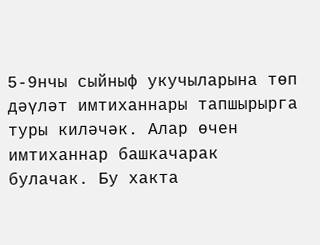5-9нчы сыйныф укучыларына төп дәүләт имтиханнары тапшырырга туры киләчәк. Алар өчен имтиханнар башкачарак булачак. Бу хакта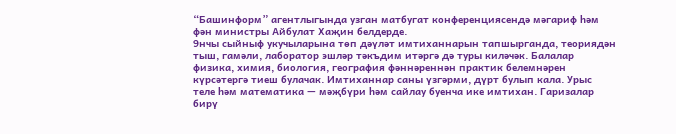“Башинформ” агентлыгында узган матбугат конференциясендә мәгариф һәм фән министры Айбулат Хаҗин белдерде.
9нчы сыйныф укучыларына төп дәүләт имтиханнарын тапшырганда, теориядән тыш, гамәли, лаборатор эшләр тәкъдим итәргә дә туры киләчәк. Балалар физика, химия, биология, география фәннәреннән практик белемнәрен күрсәтергә тиеш булачак. Имтиханнар саны үзгәрми, дүрт булып кала. Урыс теле һәм математика — мәҗбүри һәм сайлау буенча ике имтихан. Гаризалар бирү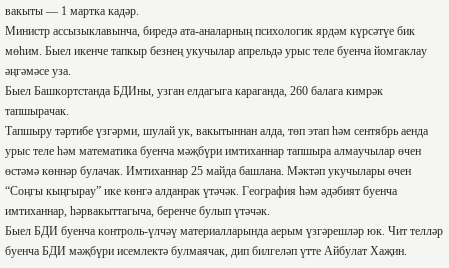вакыты — 1 мартка кадәр.
Министр ассызыклавынча, биредә ата-аналарның психологик ярдәм күрсәтүе бик мөһим. Быел икенче тапкыр безнең укучылар апрельдә урыс теле буенча йомгаклау әңгәмәсе уза.
Быел Башкортстанда БДИны, узган елдагыга караганда, 260 балага кимрәк тапшырачак.
Тапшыру тәртибе үзгәрми, шулай ук, вакытыннан алда, төп этап һәм сентябрь аенда урыс теле һәм математика буенча мәҗбүри имтиханнар тапшыра алмаучылар өчен өстәмә көннәр булачак. Имтиханнар 25 майда башлана. Мәктәп укучылары өчен “Соңгы кыңгырау” ике көнгә алданрак үтәчәк. География һәм әдәбият буенча имтиханнар, һәрвакыттагыча, беренче булып үтәчәк.
Быел БДИ буенча контроль-үлчәү материалларында аерым үзгәрешләр юк. Чит телләр буенча БДИ мәҗбүри исемлектә булмаячак, дип билгеләп үтте Айбулат Хаҗин.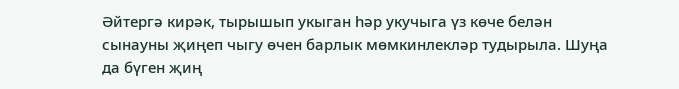Әйтергә кирәк, тырышып укыган һәр укучыга үз көче белән сынауны җиңеп чыгу өчен барлык мөмкинлекләр тудырыла. Шуңа да бүген җиң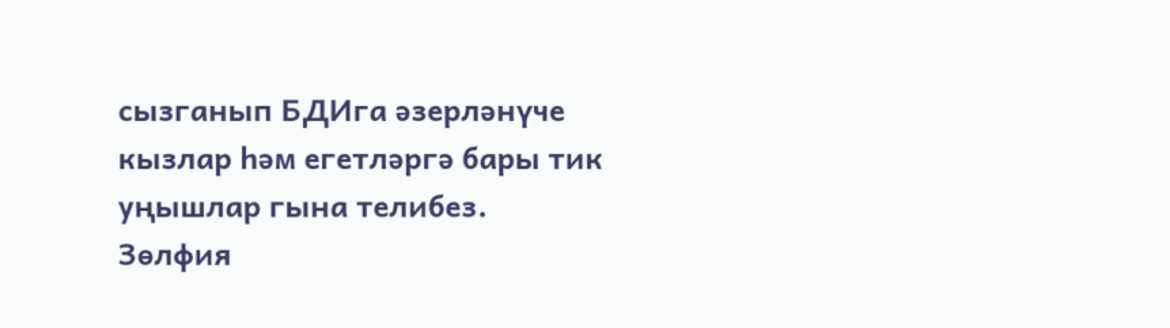сызганып БДИга әзерләнүче кызлар һәм егетләргә бары тик уңышлар гына телибез.
Зөлфия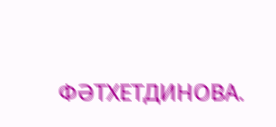ФӘТХЕТДИНОВА.